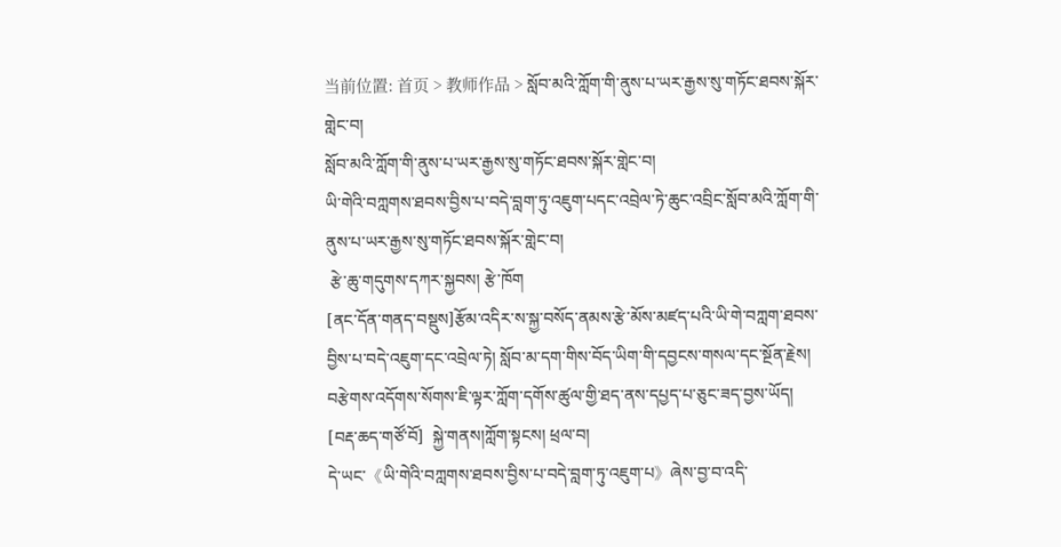当前位置: 首页 > 教师作品 > སློབ་མའི་ཀློག་གི་ནུས་པ་ཡར་རྒྱས་སུ་གཏོང་ཐབས་སྐོར་གླེང་བ།
སློབ་མའི་ཀློག་གི་ནུས་པ་ཡར་རྒྱས་སུ་གཏོང་ཐབས་སྐོར་གླེང་བ།
ཡི་གེའི་བཀླགས་ཐབས་བྱིས་པ་བདེ་བླག་ཏུ་འཇུག་པདང་འབྲེལ་ཏེ་ཆུང་འབྲིང་སློབ་མའི་ཀློག་གི་ནུས་པ་ཡར་རྒྱས་སུ་གཏོང་ཐབས་སྐོར་གླེང་བ།
 རྩེ་ཆུ་གདུགས་དཀར་སྐྱབས། རྩེ་ཁོག
[ནང་དོན་གནད་བསྡུས]རྩོམ་འདིར་ས་སྐྱ་བསོད་ནམས་རྩེ་མོས་མཛད་པའི་ཡི་གེ་བཀླག་ཐབས་བྱིས་པ་བདེ་འཇུག་དང་འབྲེལ་ཏེ། སློབ་མ་དག་གིས་བོད་ཡིག་གི་དབྱངས་གསལ་དང་སྔོན་རྗེས། བརྩེགས་འདོགས་སོགས་ཇི་ལྟར་ཀློག་དགོས་ཚུལ་གྱི་ཐད་ནས་དཔྱད་པ་ཅུང་ཟད་བྱས་ཡོད།
[བརྡ་ཆད་གཙོ་བོ]  སྐྱེ་གནས།ཀློག་སྟངས། ཕྲལ་བ།
དེ་ཡང་《ཡི་གེའི་བཀླགས་ཐབས་བྱིས་པ་བདེ་བླག་ཏུ་འཇུག་པ》ཞེས་བྱ་བ་འདི་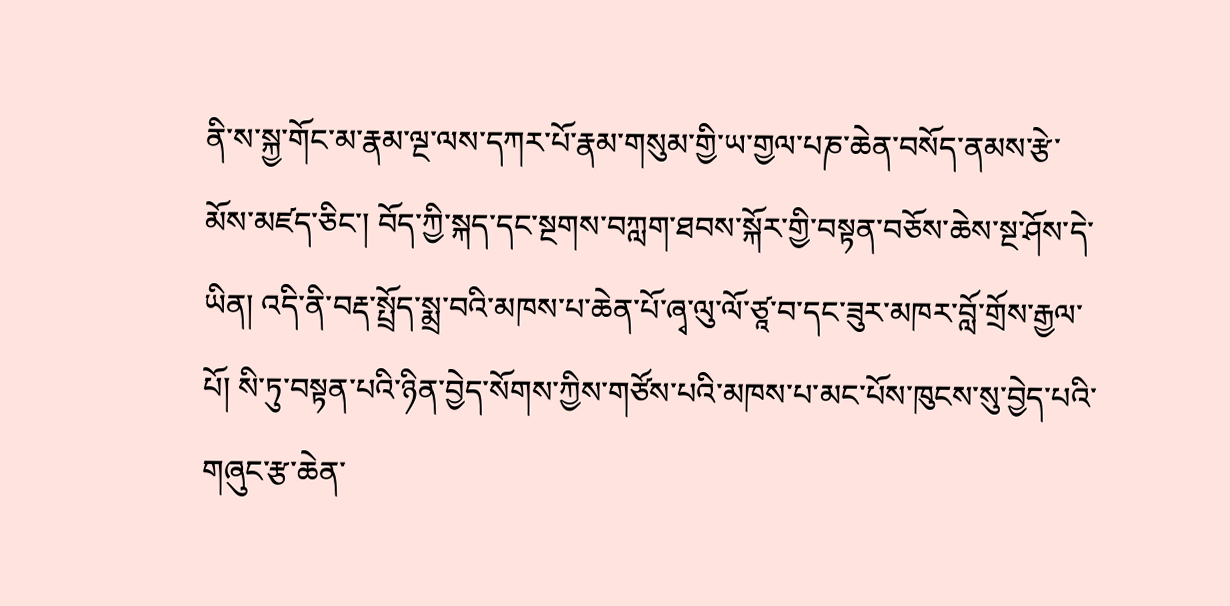ནི་ས་སྐྱ་གོང་མ་རྣམ་ལྔ་ལས་དཀར་པོ་རྣམ་གསུམ་གྱི་ཡ་གྱལ་པཎ་ཆེན་བསོད་ནམས་རྩེ་མོས་མཛད་ཅིང་། བོད་ཀྱི་སྐད་དང་སྔགས་བཀླག་ཐབས་སྐོར་གྱི་བསྟན་བཅོས་ཆེས་སྔ་ཤོས་དེ་ཡིན། འདི་ནི་བརྡ་སྤྲོད་སྨྲ་བའི་མཁས་པ་ཆེན་པོ་ཞྭ་ལུ་ལོ་ཙཱ་བ་དང་ཟུར་མཁར་བློ་གྲོས་རྒྱལ་པོ། སི་ཏུ་བསྟན་པའི་ཉིན་བྱེད་སོགས་ཀྱིས་གཙོས་པའི་མཁས་པ་མང་པོས་ཁུངས་སུ་བྱེད་པའི་གཞུང་རྩ་ཆེན་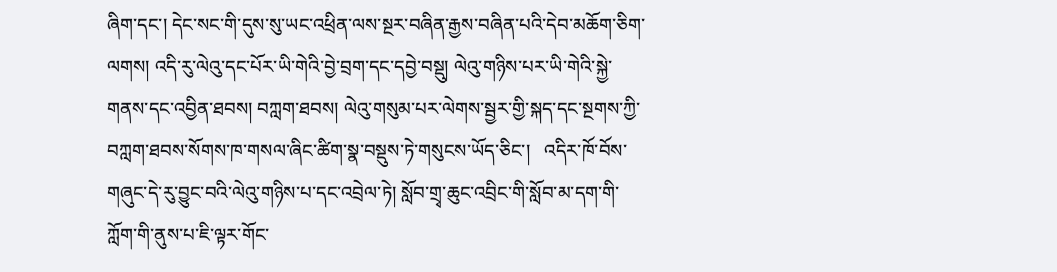ཞིག་དང་། དེང་སང་གི་དུས་སུ་ཡང་འཕྲིན་ལས་སྔར་བཞིན་རྒྱས་བཞིན་པའི་དེབ་མཆོག་ཅིག་ལགས། འདི་རུ་ལེའུ་དང་པོར་ཡི་གེའི་བྱེ་བྲག་དང་དབྱེ་བསྡུ། ལེའུ་གཉིས་པར་ཡི་གེའི་སྐྱེ་གནས་དང་འབྱིན་ཐབས། བཀླག་ཐབས། ལེའུ་གསུམ་པར་ལེགས་སྦྱར་གྱི་སྐད་དང་སྔགས་ཀྱི་བཀླག་ཐབས་སོགས་ཁ་གསལ་ཞིང་ཚིག་སྣ་བསྡུས་ཏེ་གསུངས་ཡོད་ཅིང་།   འདིར་ཁོ་བོས་གཞུང་དེ་རུ་བྱུང་བའི་ལེའུ་གཉིས་པ་དང་འབྲེལ་ཏེ། སློབ་གྲྭ་ཆུང་འབྲིང་གི་སློབ་མ་དག་གི་ཀློག་གི་ནུས་པ་ཇི་ལྟར་གོང་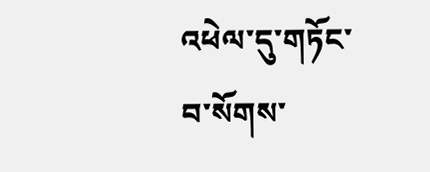འཕེལ་དུ་གཏོང་བ་སོགས་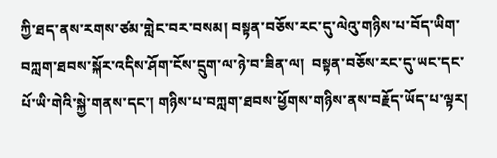ཀྱི་ཐད་ནས་རགས་ཙམ་གླེང་བར་བསམ། བསྟན་བཅོས་རང་དུ་ལེའུ་གཉིས་པ་བོད་ཡིག་བཀླག་ཐབས་སྐོར་འདིས་ཤོག་ངོས་དྲུག་ལ་ཉེ་བ་ཟིན་ལ།  བསྟན་བཅོས་རང་དུ་ཡང་དང་པོ་ཡི་གེའི་སྐྱེ་གནས་དང་། གཉིས་པ་བཀླག་ཐབས་ཕྱོགས་གཉིས་ནས་བརྗོད་ཡོད་པ་ལྟར།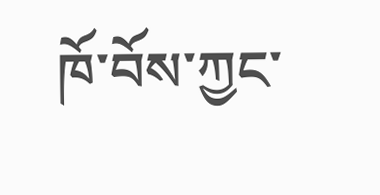ཁོ་བོས་ཀྱང་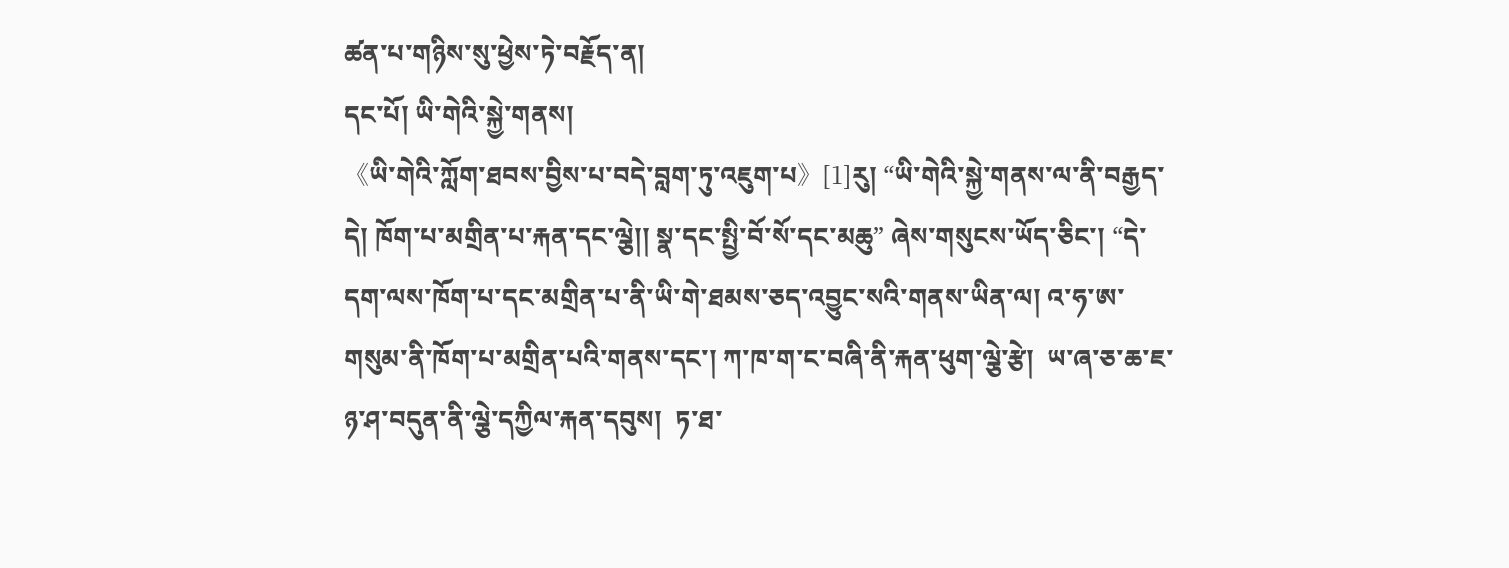ཚན་པ་གཉིས་སུ་ཕྱེས་ཏེ་བརྗོད་ན།
དང་པོ། ཡི་གེའི་སྐྱེ་གནས།
《ཡི་གེའི་ཀློག་ཐབས་བྱིས་པ་བདེ་བླག་ཏུ་འཇུག་པ》[1]རུ། “ཡི་གེའི་སྐྱེ་གནས་ལ་ནི་བརྒྱད་དེ། ཁོག་པ་མགྲིན་པ་རྐན་དང་ལྕེ།། སྣ་དང་སྤྱི་བོ་སོ་དང་མཆུ” ཞེས་གསུངས་ཡོད་ཅིང་། “དེ་དག་ལས་ཁོག་པ་དང་མགྲིན་པ་ནི་ཡི་གེ་ཐམས་ཅད་འབྱུང་སའི་གནས་ཡིན་ལ། འ་ཧ་ཨ་གསུམ་ནི་ཁོག་པ་མགྲིན་པའི་གནས་དང་། ཀ་ཁ་ག་ང་བཞི་ནི་རྐན་ཕུག་ལྕེ་རྩེ།  ཡ་ཞ་ཅ་ཆ་ཇ་ཉ་ཤ་བདུན་ནི་ལྕེ་དཀྱིལ་རྐན་དབུས།  ཏ་ཐ་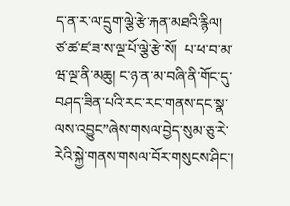ད་ན་ར་ལ་དྲུག་ལྕེ་རྩེ་རྐན་མཐའི་རྙིལ། ཙ་ཚ་ཛ་ཟ་ས་ལྔ་པོ་ལྕེ་རྩེ་སོ།  པ་ཕ་བ་མ་ཝ་ལྔ་ནི་མཆུ། ང་ཉ་ན་མ་བཞི་ནི་གོང་དུ་བཤད་ཟིན་པའི་རང་རང་གནས་དང་སྣ་ལས་འབྱུང”ཞེས་གསལ་བྱེད་སུམ་ཅུ་རེ་རེའི་སྐྱེ་གནས་གསལ་བོར་གསུངས་ཤིང་།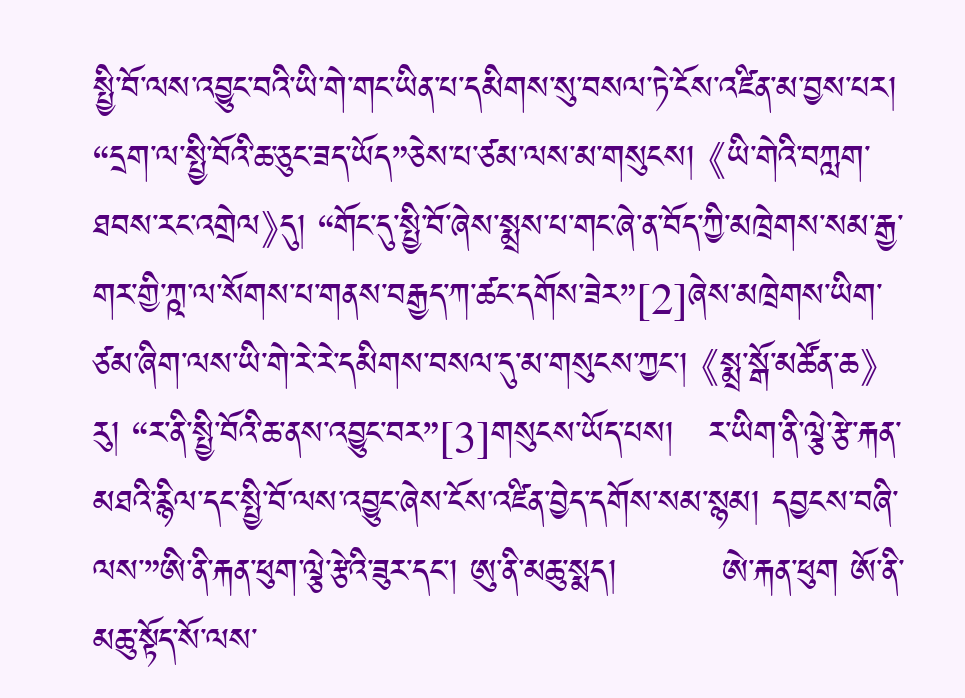སྤྱི་བོ་ལས་འབྱུང་བའི་ཡི་གེ་གང་ཡིན་པ་དམིགས་སུ་བསལ་ཏེ་ངོས་འཛིན་མ་བྱས་པར། “དྲག་ལ་སྤྱི་བོའི་ཆ་ཅུང་ཟད་ཡོད”ཅེས་པ་ཙམ་ལས་མ་གསུངས། 《ཡི་གེའི་བཀླག་ཐབས་རང་འགྲེལ》དུ། “གོང་དུ་སྤྱི་བོ་ཞེས་སྨྲས་པ་གང་ཞེ་ན་བོད་ཀྱི་མཁྲེགས་སམ་རྒྱ་གར་གྱི་ཀྵ་ལ་སོགས་པ་གནས་བརྒྱད་ཀ་ཚང་དགོས་ཟེར”[2]ཞེས་མཁྲེགས་ཡིག་ཙམ་ཞིག་ལས་ཡི་གེ་རེ་རེ་དམིགས་བསལ་དུ་མ་གསུངས་ཀྱང་། 《སྨྲ་སྒོ་མཚོན་ཆ》 རུ། “ར་ནི་སྤྱི་བོའི་ཆ་ནས་འབྱུང་བར”[3]གསུངས་ཡོད་པས།   ར་ཡིག་ནི་ལྕེ་རྩེ་རྐན་མཐའི་རྙིལ་དང་སྤྱི་བོ་ལས་འབྱུང་ཞེས་ངོས་འཛིན་བྱེད་དགོས་སམ་སྙམ། དབྱངས་བཞི་ལས་”ཨི་ནི་རྐན་ཕུག་ལྕེ་རྩེའི་ཟུར་དང་། ཨུ་ནི་མཆུ་སྨད།         ཨེ་རྐན་ཕུག ཨོ་ནི་མཆུ་སྟོད་སོ་ལས་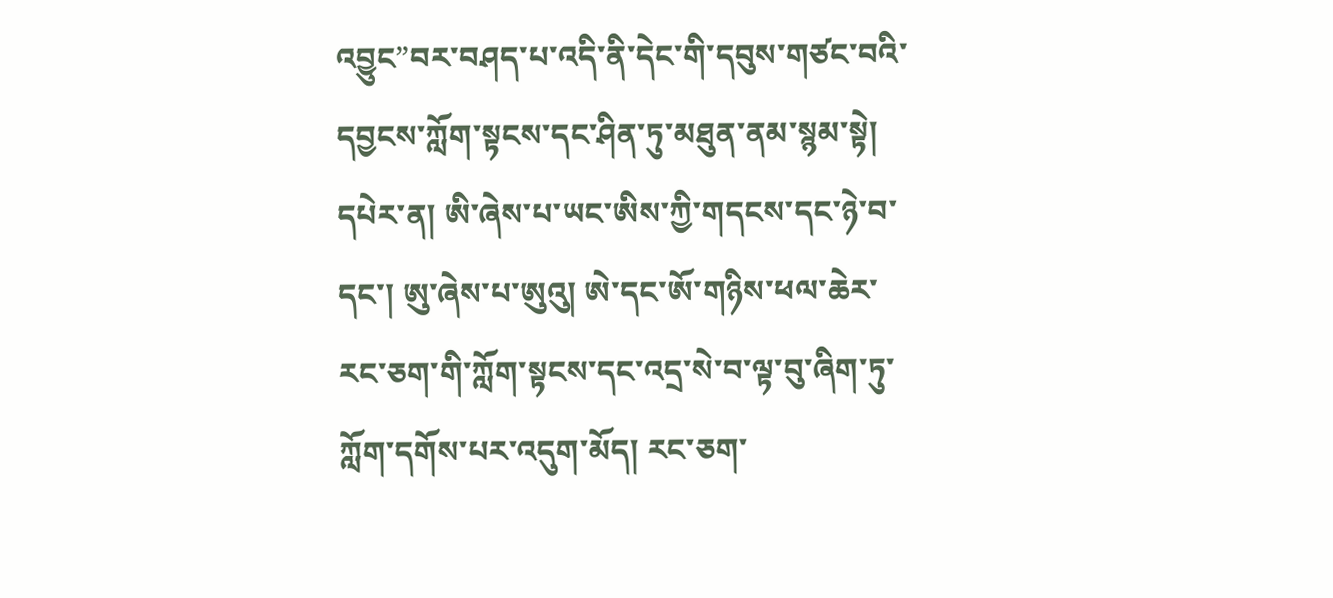འབྱུང”བར་བཤད་པ་འདི་ནི་དེང་གི་དབུས་གཙང་བའི་དབྱངས་ཀློག་སྟངས་དང་ཤིན་ཏུ་མཐུན་ནམ་སྙམ་སྟེ། དཔེར་ན། ཨི་ཞེས་པ་ཡང་ཨིས་ཀྱི་གདངས་དང་ཉེ་བ་དང་། ཨུ་ཞེས་པ་ཨུའུ། ཨེ་དང་ཨོ་གཉིས་ཕལ་ཆེར་རང་ཅག་གི་ཀློག་སྟངས་དང་འདྲ་སེ་བ་ལྟ་བུ་ཞིག་ཏུ་ཀློག་དགོས་པར་འདུག་མོད། རང་ཅག་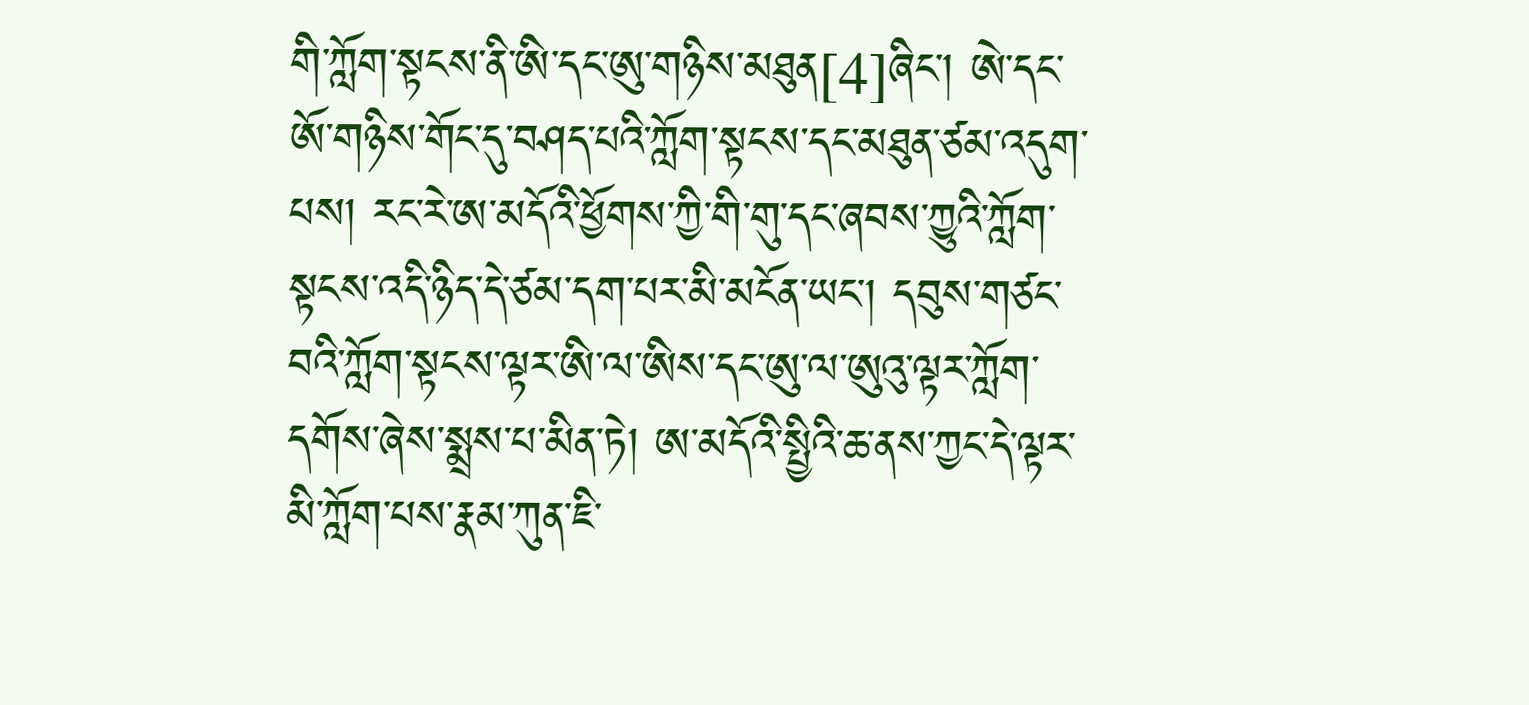གི་ཀློག་སྟངས་ནི་ཨི་དང་ཨུ་གཉིས་མཐུན[4]ཞིང་། ཨེ་དང་ཨོ་གཉིས་གོང་དུ་བཤད་པའི་ཀློག་སྟངས་དང་མཐུན་ཙམ་འདུག་པས། རང་རེ་ཨ་མདོའི་ཕྱོགས་ཀྱི་གི་གུ་དང་ཞབས་ཀྱུའི་ཀློག་སྟངས་འདི་ཉིད་དེ་ཙམ་དག་པར་མི་མངོན་ཡང་། དབུས་གཙང་བའི་ཀློག་སྟངས་ལྟར་ཨི་ལ་ཨིས་དང་ཨུ་ལ་ཨུའུ་ལྟར་ཀློག་དགོས་ཞེས་སྨྲས་པ་མིན་ཏེ། ཨ་མདོའི་སྤྱིའི་ཆ་ནས་ཀྱང་དེ་ལྟར་མི་ཀློག་པས་རྣམ་ཀུན་ཇི་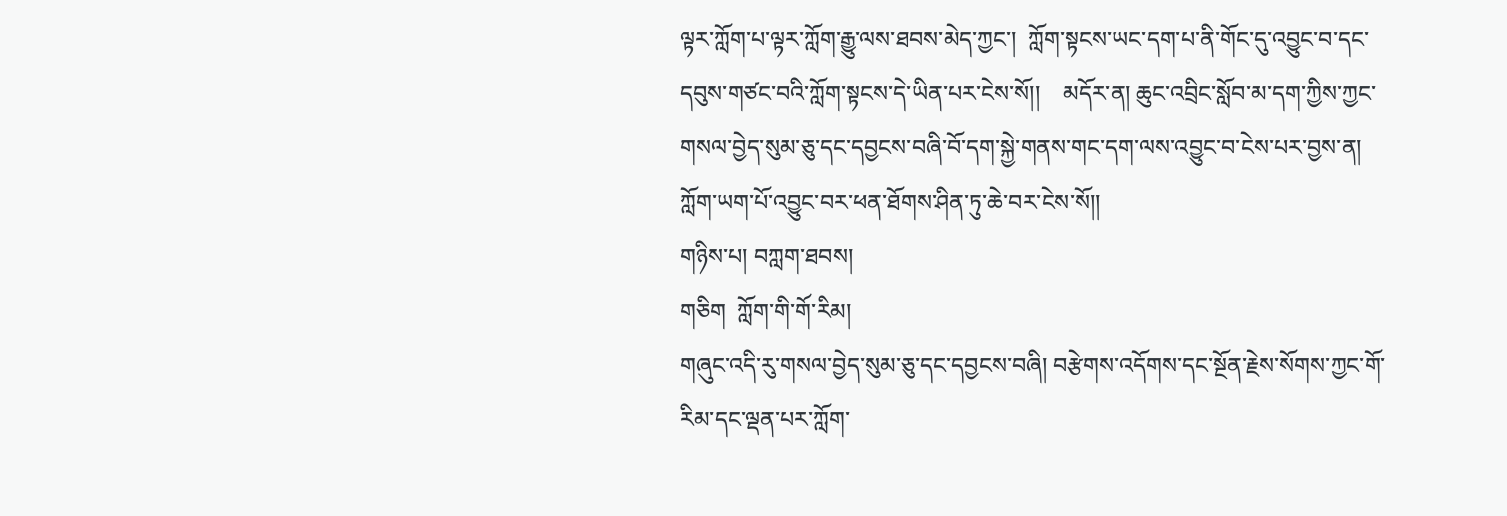ལྟར་ཀློག་པ་ལྟར་ཀློག་རྒྱུ་ལས་ཐབས་མེད་ཀྱང་།  ཀློག་སྟངས་ཡང་དག་པ་ནི་གོང་དུ་འབྱུང་བ་དང་དབུས་གཙང་བའི་ཀློག་སྟངས་དེ་ཡིན་པར་ངེས་སོ།།    མདོར་ན། ཆུང་འབྲིང་སློབ་མ་དག་ཀྱིས་ཀྱང་གསལ་བྱེད་སུམ་ཅུ་དང་དབྱངས་བཞི་བོ་དག་སྐྱེ་གནས་གང་དག་ལས་འབྱུང་བ་ངེས་པར་བྱས་ན། ཀློག་ཡག་པོ་འབྱུང་བར་ཕན་ཐོགས་ཤིན་ཏུ་ཆེ་བར་ངེས་སོ།།
གཉིས་པ། བཀླག་ཐབས།
གཅིག  ཀློག་གི་གོ་རིམ།
གཞུང་འདི་རུ་གསལ་བྱེད་སུམ་ཅུ་དང་དབྱངས་བཞི། བརྩེགས་འདོགས་དང་སྔོན་རྗེས་སོགས་ཀྱང་གོ་རིམ་དང་ལྡན་པར་ཀློག་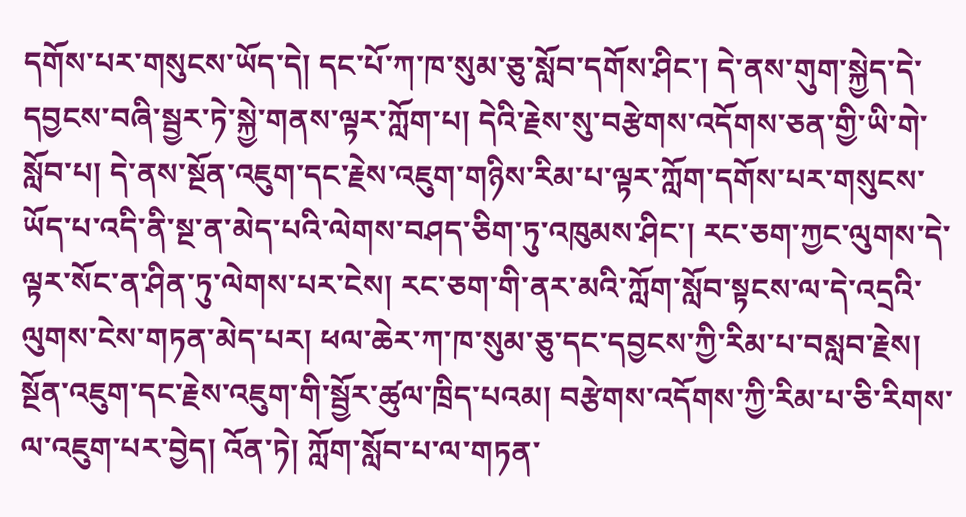དགོས་པར་གསུངས་ཡོད་དེ། དང་པོ་ཀ་ཁ་སུམ་ཅུ་སློབ་དགོས་ཤིང་། དེ་ནས་གུག་སྐྱེད་དེ་དབྱངས་བཞི་སྦྱར་ཏེ་སྐྱེ་གནས་ལྟར་ཀློག་པ། དེའི་རྗེས་སུ་བརྩེགས་འདོགས་ཅན་གྱི་ཡི་གེ་སློབ་པ། དེ་ནས་སྔོན་འཇུག་དང་རྗེས་འཇུག་གཉིས་རིམ་པ་ལྟར་ཀློག་དགོས་པར་གསུངས་ཡོད་པ་འདི་ནི་སྔ་ན་མེད་པའི་ལེགས་བཤད་ཅིག་ཏུ་འཁུམས་ཤིང་། རང་ཅག་ཀྱང་ལུགས་དེ་ལྟར་སོང་ན་ཤིན་ཏུ་ལེགས་པར་ངེས། རང་ཅག་གི་ནར་མའི་ཀློག་སློབ་སྟངས་ལ་དེ་འདྲའི་ལུགས་ངེས་གཏན་མེད་པར། ཕལ་ཆེར་ཀ་ཁ་སུམ་ཅུ་དང་དབྱངས་ཀྱི་རིམ་པ་བསླབ་རྗེས། སྔོན་འཇུག་དང་རྗེས་འཇུག་གི་སྦྱོར་ཚུལ་ཁྲིད་པའམ། བརྩེགས་འདོགས་ཀྱི་རིམ་པ་ཅི་རིགས་ལ་འཇུག་པར་བྱེད། འོན་ཏེ། ཀློག་སློབ་པ་ལ་གཏན་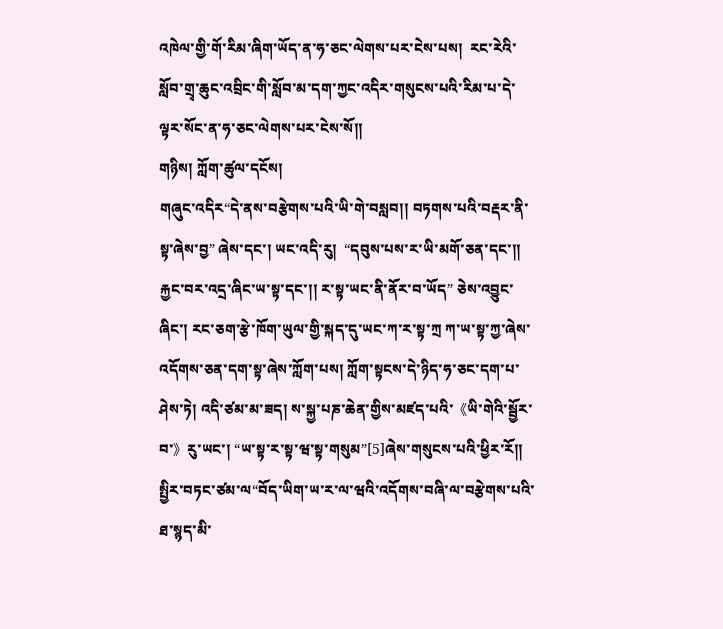འཁེལ་གྱི་གོ་རིམ་ཞིག་ཡོད་ན་ཧ་ཅང་ལེགས་པར་ངེས་པས།  རང་རེའི་སློབ་གྲྭ་ཆུང་འབྲིང་གི་སློབ་མ་དག་ཀྱང་འདིར་གསུངས་པའི་རིམ་པ་དེ་ལྟར་སོང་ན་ཧ་ཅང་ལེགས་པར་ངེས་སོ།།
གཉིས། ཀློག་ཚུལ་དངོས།
གཞུང་འདིར“དེ་ནས་བརྩེགས་པའི་ཡི་གེ་བསླབ།། བཏགས་པའི་བརྡར་ནི་སྟ་ཞེས་བྱ” ཞེས་དང་། ཡང་འདི་རུ།  “དབུས་པས་ར་ཡི་མགོ་ཅན་དང་།། རྐྱང་བར་འདྲ་ཞིང་ཡ་སྟ་དང་།། ར་སྟ་ཡང་ནི་ནོར་བ་ཡོད” ཅེས་འབྱུང་ཞིང་། རང་ཅག་རྩེ་ཁོག་ཡུལ་གྱི་སྐད་དུ་ཡང་ཀ་ར་སྟ་ཀྲ ཀ་ཡ་སྟ་ཀྱ་ཞེས་འདོགས་ཅན་དག་སྟ་ཞེས་ཀློག་པས། ཀློག་སྟངས་དེ་ཉིད་ཧ་ཅང་དག་པ་ཤེས་ཏེ། འདི་ཙམ་མ་ཟད། ས་སྐྱ་པཎ་ཆེན་གྱིས་མཛད་པའི་《ཡི་གེའི་སྦྱོར་བ་》རུ་ཡང་། “ཡ་སྟ་ར་སྟ་ཝ་སྟ་གསུམ”[5]ཞེས་གསུངས་པའི་ཕྱིར་རོ།།  སྤྱིར་བཏང་ཙམ་ལ“བོད་ཡིག་ཡ་ར་ལ་ཝའི་འདོགས་བཞི་ལ་བརྩེགས་པའི་ཐ་སྙད་མི་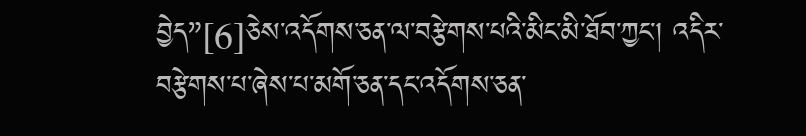བྱེད”[6]ཅེས་འདོགས་ཅན་ལ་བརྩེགས་པའི་མིང་མི་ཐོབ་ཀྱང་། འདིར་བརྩེགས་པ་ཞེས་པ་མགོ་ཅན་དང་འདོགས་ཅན་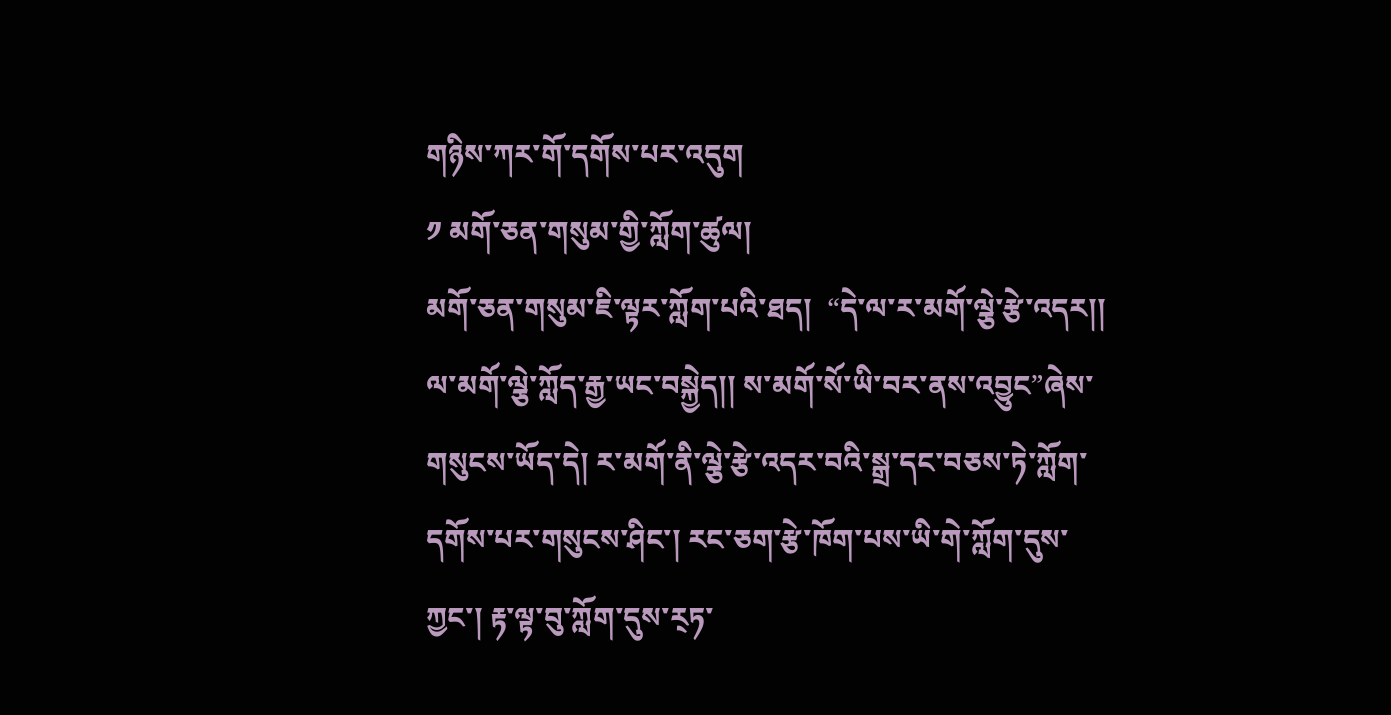གཉིས་ཀར་གོ་དགོས་པར་འདུག
༡ མགོ་ཅན་གསུམ་གྱི་ཀློག་ཚུལ།
མགོ་ཅན་གསུམ་ཇི་ལྟར་ཀློག་པའི་ཐད།  “དེ་ལ་ར་མགོ་ལྕེ་རྩེ་འདར།། ལ་མགོ་ལྕེ་ཀློད་རྒྱ་ཡང་བསྐྱེད།། ས་མགོ་སོ་ཡི་བར་ནས་འབྱུང”ཞེས་གསུངས་ཡོད་དེ། ར་མགོ་ནི་ལྕེ་རྩེ་འདར་བའི་སྒྲ་དང་བཅས་ཏེ་ཀློག་དགོས་པར་གསུངས་ཤིང་། རང་ཅག་རྩེ་ཁོག་པས་ཡི་གེ་ཀློག་དུས་ཀྱང་། རྟ་ལྟ་བུ་ཀློག་དུས་ར྄ཏ་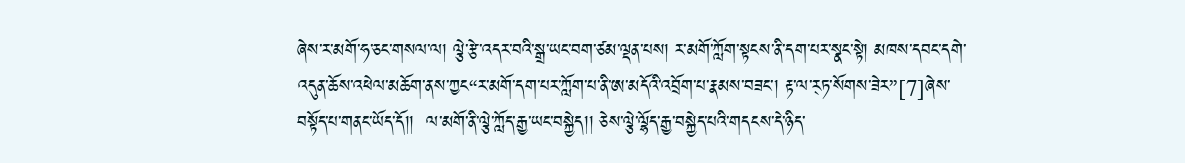ཞེས་ར་མགོ་ཧ་ཅང་གསལ་ལ། ལྕེ་རྩེ་འདར་བའི་སྒྲ་ཡང་བག་ཙམ་ལྡན་པས། ར་མགོ་ཀློག་སྟངས་ནི་དག་པར་སྣང་སྟེ། མཁས་དབང་དགེ་འདུན་ཆོས་འཕེལ་མཆོག་ནས་ཀྱང“ར་མགོ་དག་པར་ཀློག་པ་ནི་ཨ་མདོའི་འབྲོག་པ་རྣམས་བཟང་། རྟ་ལ་ར྄ཏ་སོགས་ཟེར”[7]ཞེས་བསྟོད་པ་གནང་ཡོད་དོ།།  ལ་མགོ་ནི་ལྕེ་ཀློད་རྒྱ་ཡང་བསྐྱེད།། ཅེས་ལྕེ་ལྷོད་རྒྱ་བསྐྱེད་པའི་གདངས་དེ་ཉིད་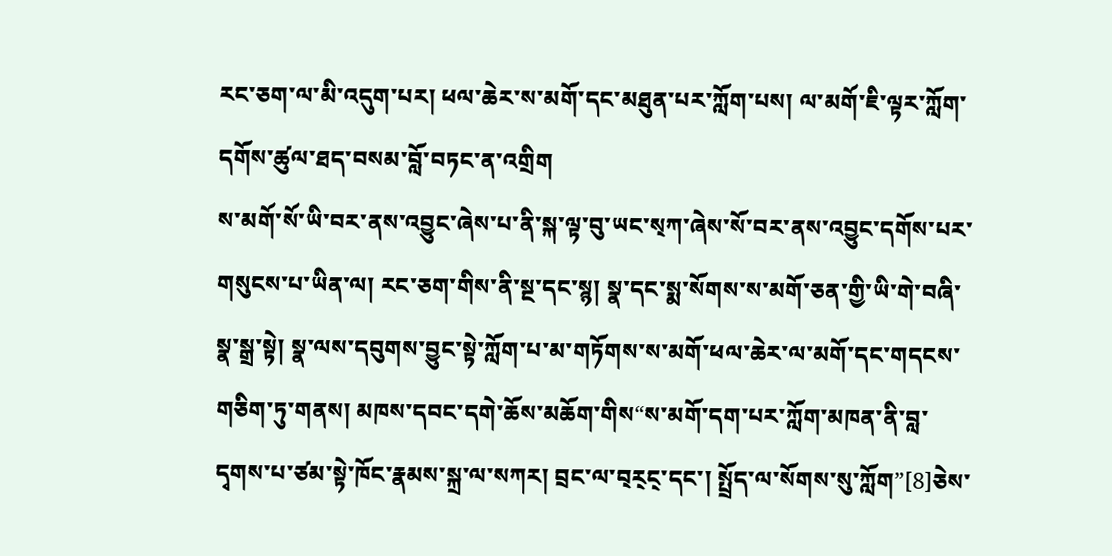རང་ཅག་ལ་མི་འདུག་པར། ཕལ་ཆེར་ས་མགོ་དང་མཐུན་པར་ཀློག་པས། ལ་མགོ་ཇི་ལྟར་ཀློག་དགོས་ཚུལ་ཐད་བསམ་བློ་བཏང་ན་འགྲིག
ས་མགོ་སོ་ཡི་བར་ནས་འབྱུང་ཞེས་པ་ནི་སྐ་ལྟ་བུ་ཡང་ས྄ཀ་ཞེས་སོ་བར་ནས་འབྱུང་དགོས་པར་གསུངས་པ་ཡིན་ལ། རང་ཅག་གིས་ནི་སྔ་དང་སྙ། སྣ་དང་སྨ་སོགས་ས་མགོ་ཅན་གྱི་ཡི་གེ་བཞི་སྣ་སྒྲ་སྟེ། སྣ་ལས་དབུགས་བྱུང་སྟེ་ཀློག་པ་མ་གཏོགས་ས་མགོ་ཕལ་ཆེར་ལ་མགོ་དང་གདངས་གཅིག་ཏུ་གནས། མཁས་དབང་དགེ་ཆོས་མཆོག་གིས“ས་མགོ་དག་པར་ཀློག་མཁན་ནི་བླ་དྭགས་པ་ཙམ་སྟེ་ཁོང་རྣམས་སྐྲ་ལ་སཀར། བྲང་ལ་བ྄ར྄ང྄་དང་། སྤྲོད་ལ་སོགས་སུ་ཀློག”[8]ཅེས་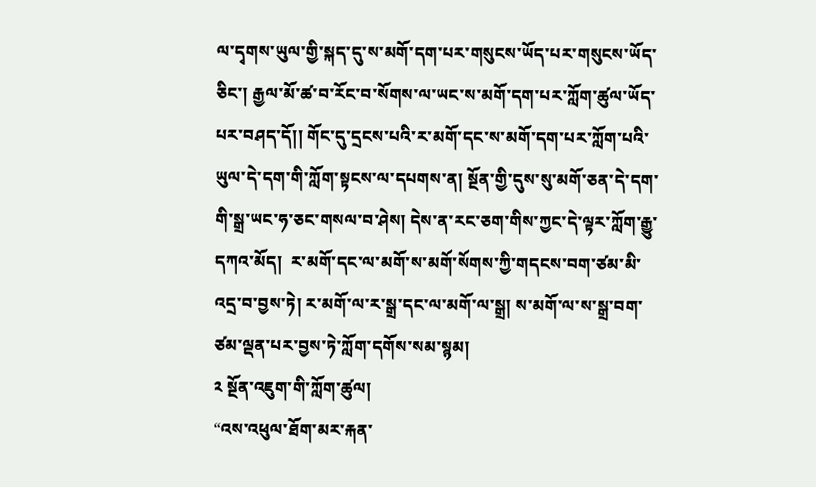ལ་དྭགས་ཡུལ་གྱི་སྐད་དུ་ས་མགོ་དག་པར་གསུངས་ཡོད་པར་གསུངས་ཡོད་ཅིང་། རྒྱལ་མོ་ཚ་བ་རོང་བ་སོགས་ལ་ཡང་ས་མགོ་དག་པར་ཀློག་ཚུལ་ཡོད་པར་བཤད་དོ།། གོང་དུ་དྲངས་པའི་ར་མགོ་དང་ས་མགོ་དག་པར་ཀློག་པའི་ཡུལ་དེ་དག་གི་ཀློག་སྟངས་ལ་དཔགས་ན། སྔོན་གྱི་དུས་སུ་མགོ་ཅན་དེ་དག་གི་སྒྲ་ཡང་ཧ་ཅང་གསལ་བ་ཤེས། དེས་ན་རང་ཅག་གིས་ཀྱང་དེ་ལྟར་ཀློག་རྒྱུ་དཀའ་མོད།  ར་མགོ་དང་ལ་མགོ་ས་མགོ་སོགས་ཀྱི་གདངས་བག་ཙམ་མི་འདྲ་བ་བྱས་ཏེ། ར་མགོ་ལ་ར་སྒྲ་དང་ལ་མགོ་ལ་སྒྲ། ས་མགོ་ལ་ས་སྒྲ་བག་ཙམ་ལྡན་པར་བྱས་ཏེ་ཀློག་དགོས་སམ་སྙམ།
༢ སྔོན་འཇུག་གི་ཀློག་ཚུལ།
“འས་འཕུལ་ཐོག་མར་རྐན་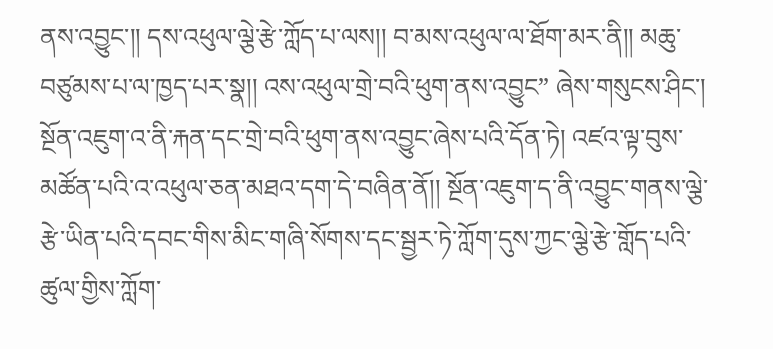ནས་འབྱུང་།། དས་འཕུལ་ལྕེ་རྩེ་ཀློད་པ་ལས།། བ་མས་འཕུལ་ལ་ཐོག་མར་ནི།། མཆུ་བཙུམས་པ་ལ་ཁྱད་པར་སྣ།། འས་འཕུལ་གྲེ་བའི་ཕུག་ནས་འབྱུང” ཞེས་གསུངས་ཤིང་། སྔོན་འཇུག་འ་ནི་རྐན་དང་གྲེ་བའི་ཕུག་ནས་འབྱུང་ཞེས་པའི་དོན་ཏེ། འཛའ་ལྟ་བུས་མཚོན་པའི་འ་འཕུལ་ཅན་མཐའ་དག་དེ་བཞིན་ནོ།། སྔོན་འཇུག་ད་ནི་འབྱུང་གནས་ལྕེ་རྩེ་ཡིན་པའི་དབང་གིས་མིང་གཞི་སོགས་དང་སྦྱར་ཏེ་ཀློག་དུས་ཀྱང་ལྕེ་རྩེ་གློད་པའི་ཚུལ་གྱིས་ཀློག་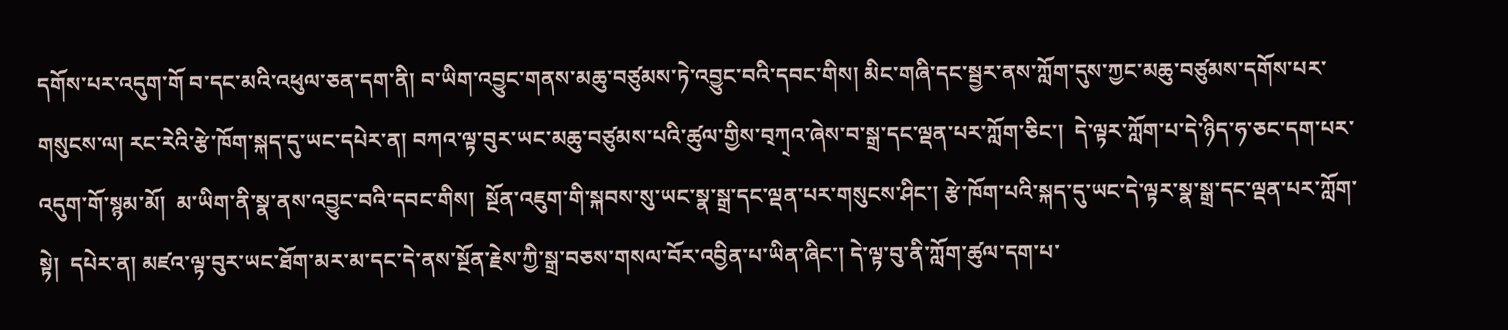དགོས་པར་འདུག་གོ བ་དང་མའི་འཕུལ་ཅན་དག་ནི། བ་ཡིག་འབྱུང་གནས་མཆུ་བཙུམས་ཏེ་འབྱུང་བའི་དབང་གིས། མིང་གཞི་དང་སྦྱར་ནས་ཀློག་དུས་ཀྱང་མཆུ་བཙུམས་དགོས་པར་གསུངས་ལ། རང་རེའི་རྩེ་ཁོག་སྐད་དུ་ཡང་དཔེར་ན། བཀའ་ལྟ་བུར་ཡང་མཆུ་བཙུམས་པའི་ཚུལ་གྱིས་བ྄ཀ྄འ་ཞེས་བ་སྒྲ་དང་ལྡན་པར་ཀློག་ཅིང་།  དེ་ལྟར་ཀློག་པ་དེ་ཉིད་ཧ་ཅང་དག་པར་འདུག་གོ་སྙམ་མོ།  མ་ཡིག་ནི་སྣ་ནས་འབྱུང་བའི་དབང་གིས།  སྔོན་འཇུག་གི་སྐབས་སུ་ཡང་སྣ་སྒྲ་དང་ལྡན་པར་གསུངས་ཤིང་། རྩེ་ཁོག་པའི་སྐད་དུ་ཡང་དེ་ལྟར་སྣ་སྒྲ་དང་ལྡན་པར་ཀློག་སྟེ།  དཔེར་ན། མཛའ་ལྟ་བུར་ཡང་ཐོག་མར་མ་དང་དེ་ནས་སྔོན་རྗེས་ཀྱི་སྒྲ་བཅས་གསལ་བོར་འབྱིན་པ་ཡིན་ཞིང་། དེ་ལྟ་བུ་ནི་ཀློག་ཚུལ་དག་པ་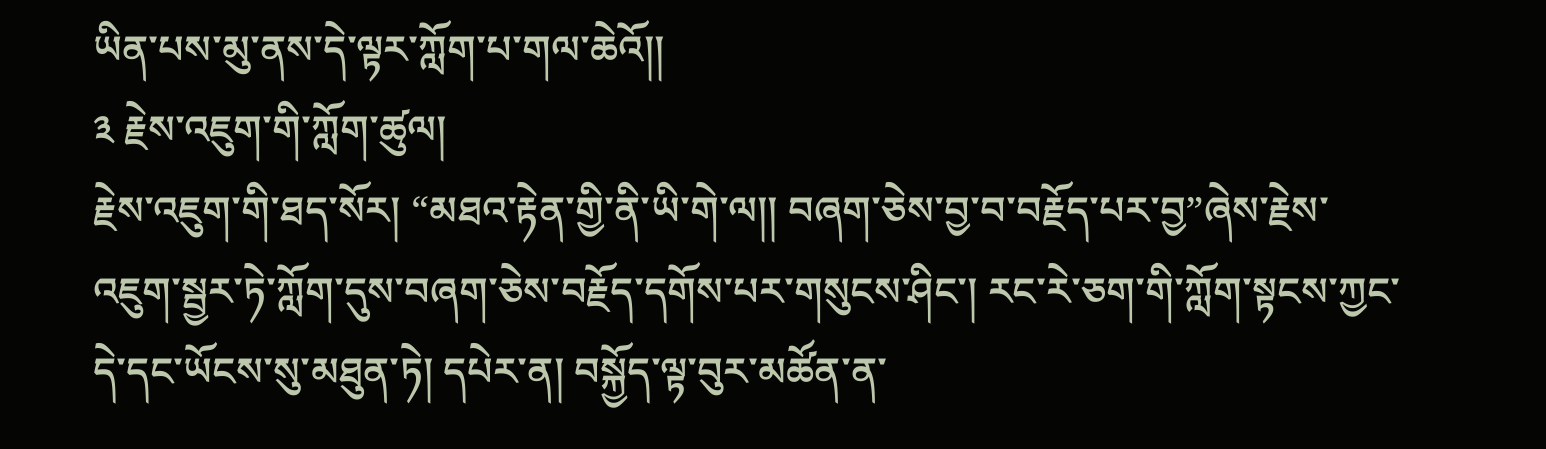ཡིན་པས་མུ་ནས་དེ་ལྟར་ཀློག་པ་གལ་ཆེའོ།།
༣ རྗེས་འཇུག་གི་ཀློག་ཚུལ།
རྗེས་འཇུག་གི་ཐད་སོར། “མཐའ་རྟེན་གྱི་ནི་ཡི་གེ་ལ།། བཞག་ཅེས་བྱ་བ་བརྗོད་པར་བྱ”ཞེས་རྗེས་འཇུག་སྦྱར་ཏེ་ཀློག་དུས་བཞག་ཅེས་བརྗོད་དགོས་པར་གསུངས་ཤིང་། རང་རེ་ཅག་གི་ཀློག་སྟངས་ཀྱང་དེ་དང་ཡོངས་སུ་མཐུན་ཏེ། དཔེར་ན། བསྐྱོད་ལྟ་བུར་མཚོན་ན་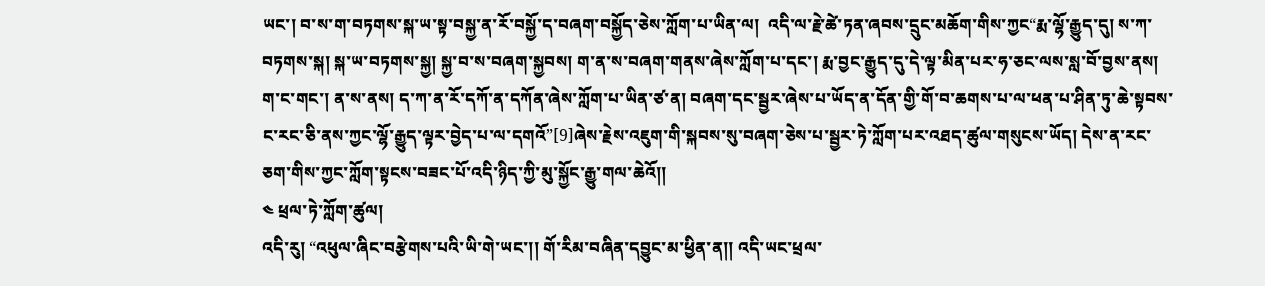ཡང་། བ་ས་ག་བཏགས་སྐ་ཡ་སྟ་བསྐྱ་ན་རོ་བསྐྱོ་ད་བཞག་བསྐྱོད་ཅེས་ཀློག་པ་ཡིན་ལ།  འདི་ལ་རྗེ་ཚེ་ཏན་ཞབས་དྲུང་མཆོག་གིས་ཀྱང“རྨ་ལྷོ་རྒྱུད་དུ། ས་ཀ་བཏགས་སྐ། སྐ་ཡ་བཏགས་སྐྱ། སྐྱ་བ་ས་བཞག་སྐྱབས། ག་ན་ས་བཞག་གནས་ཞེས་ཀློག་པ་དང་། རྨ་བྱང་རྒྱུད་དུ་དེ་ལྟ་མིན་པར་ཧ་ཅང་ལས་སླ་བོ་བྱས་ནས། ག་ང་གང་། ན་ས་ནས། ད་ཀ་ན་རོ་དཀོ་ན་དཀོན་ཞེས་ཀློག་པ་ཡིན་ཙ་ན། བཞག་དང་སྦྱར་ཞེས་པ་ཡོད་ན་དོན་གྱི་གོ་བ་ཆགས་པ་ལ་ཕན་པ་ཤིན་ཏུ་ཆེ་སྟབས་ང་རང་ཅི་ནས་ཀྱང་ལྷོ་རྒྱུད་ལྟར་བྱེད་པ་ལ་དགའོ”[9]ཞེས་རྗེས་འཇུག་གི་སྐབས་སུ་བཞག་ཅེས་པ་སྦྱར་ཏེ་ཀློག་པར་འཐད་ཚུལ་གསུངས་ཡོད། དེས་ན་རང་ཅག་གིས་ཀྱང་ཀློག་སྟངས་བཟང་པོ་འདི་ཉིད་ཀྱི་མུ་སྐྱོང་རྒྱུ་གལ་ཆེའོ།།
༤ ཕྲལ་ཏེ་ཀློག་ཚུལ།
འདི་རུ། “འཕུལ་ཞིང་བརྩེགས་པའི་ཡི་གེ་ཡང་།། གོ་རིམ་བཞིན་དབྱུང་མ་ཕྱིན་ན།། འདི་ཡང་ཕྲལ་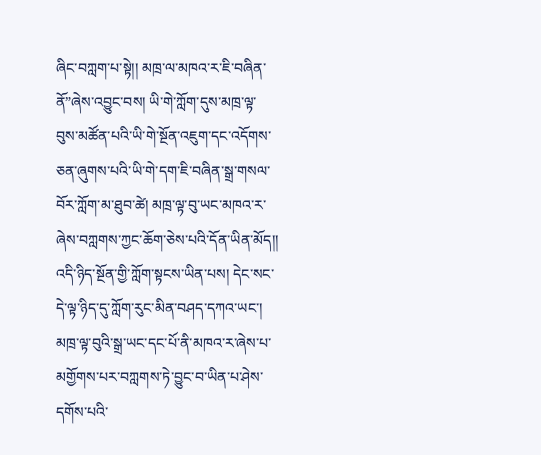ཞིང་བཀླག་པ་སྟེ།། མཁྲ་ལ་མཁའ་ར་ཇི་བཞིན་ནོ”ཞེས་འབྱུང་བས། ཡི་གེ་ཀློག་དུས་མཁྲ་ལྟ་བུས་མཚོན་པའི་ཡི་གེ་སྔོན་འཇུག་དང་འདོགས་ཅན་ཞུགས་པའི་ཡི་གེ་དག་ཇི་བཞིན་སྒྲ་གསལ་བོར་ཀློག་མ་ཐུབ་ཚེ། མཁྲ་ལྟ་བུ་ཡང་མཁའ་ར་ཞེས་བཀླགས་ཀྱང་ཆོག་ཅེས་པའི་དོན་ཡིན་མོད།། འདི་ཉིད་སྔོན་གྱི་ཀློག་སྟངས་ཡིན་པས། དེང་སང་དེ་ལྟ་ཉིད་དུ་ཀློག་རུང་མིན་བཤད་དཀའ་ཡང་། མཁྲ་ལྟ་བུའི་སྒྲ་ཡང་དང་པོ་ནི་མཁའ་ར་ཞེས་པ་མགྱོགས་པར་བཀླགས་ཏེ་བྱུང་བ་ཡིན་པ་ཤེས་དགོས་པའི་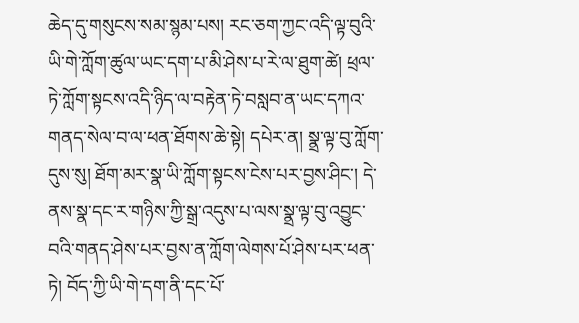ཆེད་དུ་གསུངས་སམ་སྙམ་པས། རང་ཅག་ཀྱང་འདི་ལྟ་བུའི་ཡི་གེ་ཀློག་ཚུལ་ཡང་དག་པ་མི་ཤེས་པ་རེ་ལ་ཐུག་ཚེ། ཕྲལ་ཏེ་ཀློག་སྟངས་འདི་ཉིད་ལ་བརྟེན་ཏེ་བསླབ་ན་ཡང་དཀའ་གནད་སེལ་བ་ལ་ཕན་ཐོགས་ཆེ་སྟེ། དཔེར་ན། སྣྲ་ལྟ་བུ་ཀློག་དུས་སུ། ཐོག་མར་སྣ་ཡི་ཀློག་སྟངས་ངེས་པར་བྱས་ཤིང་། དེ་ནས་སྣ་དང་ར་གཉིས་ཀྱི་སྒྲ་འདུས་པ་ལས་སྣྲ་ལྟ་བུ་འབྱུང་བའི་གནད་ཤེས་པར་བྱས་ན་ཀློག་ལེགས་པོ་ཤེས་པར་ཕན་ཏེ། བོད་ཀྱི་ཡི་གེ་དག་ནི་དང་པོ་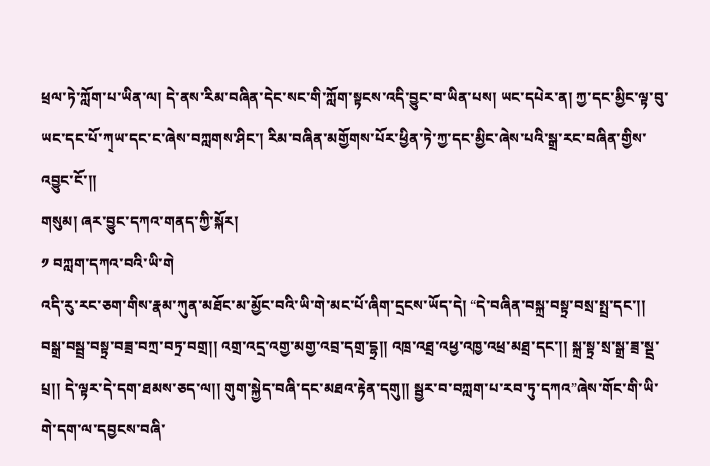ཕྲལ་ཏེ་ཀློག་པ་ཡིན་ལ། དེ་ནས་རིམ་བཞིན་དེང་སང་གི་ཀློག་སྟངས་འདི་བྱུང་བ་ཡིན་པས། ཡང་དཔེར་ན། ཀྱ་དང་མྱིང་ལྟ་བུ་ཡང་དང་པོ་ཀ྄ཡ་དང་ང་ཞེས་བཀླགས་ཤིང་། རིམ་བཞིན་མགྱོགས་པོར་ཕྱིན་ཏེ་ཀྱ་དང་མྱིང་ཞེས་པའི་སྒྲ་རང་བཞིན་གྱིས་འབྱུང་ངོ་།།
གསུམ། ཞར་བྱུང་དཀའ་གནད་ཀྱི་སྐོར།
༡ བཀླག་དཀའ་བའི་ཡི་གེ
འདི་རུ་རང་ཅག་གིས་རྣམ་ཀུན་མཐོང་མ་མྱོང་བའི་ཡི་གེ་མང་པོ་ཞིག་དྲངས་ཡོད་དེ། “དེ་བཞིན་བསྐྲ་བསྟྲ་བསྲ་སྤྲ་དང་།། བསྒྲ་བསྦྲ་བསྟྲ་བཟྲ་བཀྲ་བཏྲ་བགྲ།། འགྲ་འདྲ་འགྱ་མགྱ་འབྲ་དགྲ་དྷྲ།། འཁྲ་འཐྲ་འཕྱ་འཁྱ་འཕྲ་མཐྲ་དང་།། སྐྲ་སྟྲ་སྲ་སྒྲ་ཟྲ་སྡྲ་པྲ།། དེ་ལྟར་དེ་དག་ཐམས་ཅད་ལ།། གུག་སྐྱེད་བཞི་དང་མཐའ་རྟེན་དགུ།། སྦྱར་བ་བཀླག་པ་རབ་ཏུ་དཀའ”ཞེས་གོང་གི་ཡི་གེ་དག་ལ་དབྱངས་བཞི་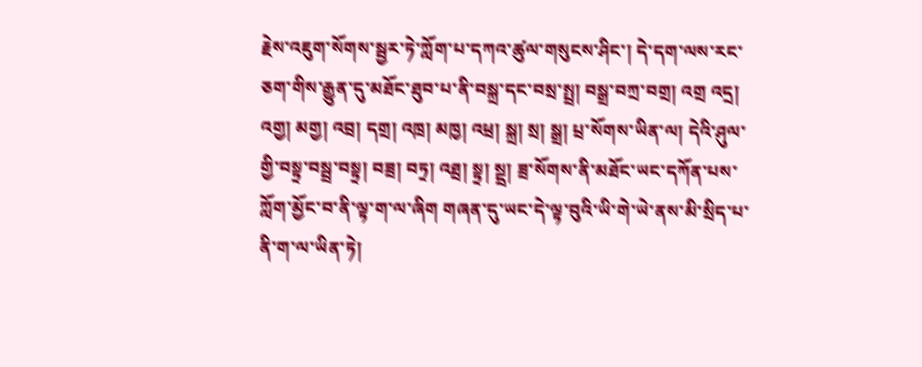རྗེས་འཇུག་སོགས་སྦྱར་ཏེ་ཀློག་པ་དཀའ་ཚུལ་གསུངས་ཤིང་། དེ་དག་ལས་རང་ཅག་གིས་རྒྱུན་དུ་མཐོང་ཐུབ་པ་ནི་བསྐྲ་དང་བསྲ་སྤྲ། བསྒྲ་བཀྲ་བགྲ། འགྲ འདྲ། འགྱ། མགྱ། འབྲ། དགྲ། འཁྲ། མཁྱ། འཕྲ། སྐྲ། སྲ། སྒྲ། པྲ་སོགས་ཡིན་ལ། དེའི་ཤུལ་གྱི་བསྟྲ་བསྦྲ་བསྟྲ། བཟྲ། བཏྲ། འཐྲ། སྟྲ། སྡྲ། ཟྲ་སོགས་ནི་མཐོང་ཡང་དཀོན་པས་ཀློག་མྱོང་བ་ནི་ལྟ་ག་ལ་ཞིག གཞན་དུ་ཡང་དེ་ལྟ་བུའི་ཡི་གེ་ཡེ་ནས་མི་སྲིད་པ་ནི་ག་ལ་ཡིན་ཏེ།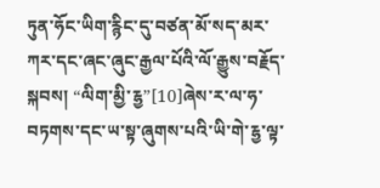ཏུན་ཧོང་ཡིག་རྙིང་དུ་བཙན་མོ་སད་མར་ཀར་དང་ཞང་ཞུང་རྒྱལ་པོའི་ལོ་རྒྱུས་བརྗོད་སྐབས། “ལིག་མྱི་རྷྱ”[10]ཞེས་ར་ལ་ཧ་བཏགས་དང་ཡ་སྟ་ཞུགས་པའི་ཡི་གེ་རྷྱ་ལྟ་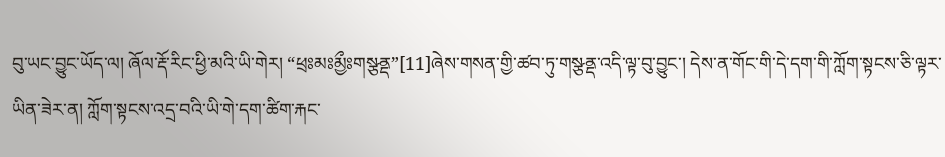བུ་ཡང་བྱུང་ཡོད་ལ། ཞོལ་རྡོ་རིང་ཕྱི་མའི་ཡི་གེར། “ཕྲཿམཿམྱྀཿགསྩནྡ”[11]ཞེས་གསན་གྱི་ཚབ་ཏུ་གསྩནྡ་འདི་ལྟ་བུ་བྱུང་། དེས་ན་གོང་གི་དེ་དག་གི་ཀློག་སྟངས་ཅི་ལྟར་ཡིན་ཟེར་ན། ཀློག་སྟངས་འདྲ་བའི་ཡི་གེ་དག་ཚིག་རྐང་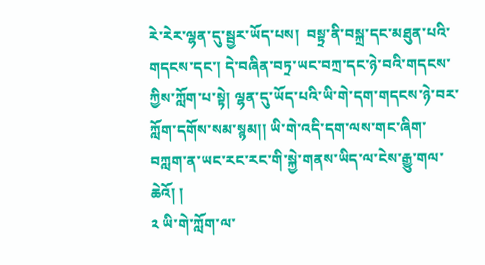རེ་རེར་ལྷན་དུ་སྦྱར་ཡོད་པས།  བསྟྲ་ནི་བསྐྲ་དང་མཐུན་པའི་གདངས་དང་། དེ་བཞིན་བཏྲ་ཡང་བཀྲ་དང་ཉེ་བའི་གདངས་ཀྱིས་ཀློག་པ་སྟེ། ལྷན་དུ་ཡོད་པའི་ཡི་གེ་དག་གདངས་ཉེ་བར་ཀློག་དགོས་སམ་སྙམ།། ཡི་གེ་འདི་དག་ལས་གང་ཞིག་བཀླག་ན་ཡང་རང་རང་གི་སྐྱེ་གནས་ཡིད་ལ་ངེས་རྒྱུ་གལ་ཆེའོ། །
༢ ཡི་གེ་ཀློག་ལ་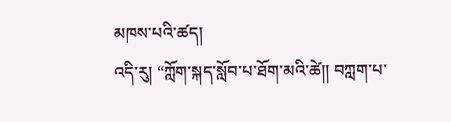མཁས་པའི་ཚད།
འདི་རུ། “ཀློག་སྐད་སློབ་པ་ཐོག་མའི་ཚེ།། བཀླག་པ་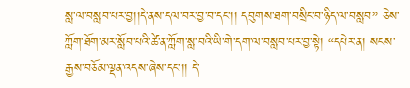སླ་ལ་བསླབ་པར་བྱ།།དེ་ནས་དལ་བར་བྱ་བ་དང་།། དབུགས་ཐག་བསྲིང་བ་ཉིད་ལ་བསླབ” ཅེས་ཀློག་ཐོག་མར་སློབ་པའི་ཚེ་ན་ཀློག་སླ་བའི་ཡི་གེ་དག་ལ་བསླབ་པར་བྱ་སྟེ། “དཔེར་ན། སངས་རྒྱས་བཅོམ་ལྡན་འདས་ཞེས་དང་།། དེ་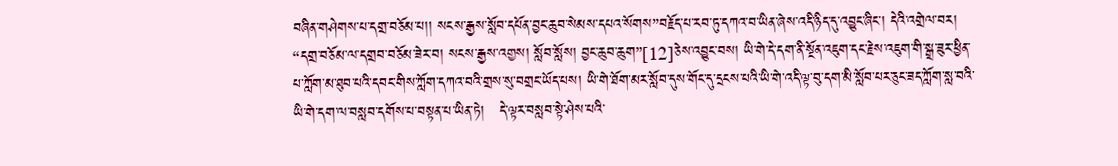བཞིན་གཤེགས་པ་དགྲ་བཅོམ་པ།། སངས་རྒྱས་སློབ་དཔོན་བྱང་ཆུབ་སེམས་དཔའ་སོགས”བརྗོད་པ་རབ་ཏུ་དཀའ་བ་ཡིན་ཞེས་འདི་ཉིད་དུ་འབྱུང་ཞིང་། དེའི་འགྲེལ་བར། “དགྲ་བཅོམ་ལ་དགྲབ་བཅོམ་ཟེར་བ། སངས་རྒྱས་འགྱས། སློབ་སློས། བྱང་ཆུབ་ཆུག”[12]ཅེས་འབྱུང་བས། ཡི་གེ་དེ་དག་ནི་སྔོན་འཇུག་དང་རྗེས་འཇུག་གི་སྒྲ་ཟུར་ཕྱིན་པ་ཀློག་མ་ཐུབ་པའི་དབང་གིས་ཀློག་དཀའ་བའི་གྲས་སུ་བགྲང་ཡོད་པས། ཡི་གེ་ཐོག་མར་སློབ་དུས་གོང་དུ་དྲངས་པའི་ཡི་གེ་འདི་ལྟ་བུ་དག་མི་སློབ་པར་ཅུང་ཟད་ཀློག་སླ་བའི་ཡི་གེ་དག་ལ་བསླབ་དགོས་པ་བསྟན་པ་ཡིན་ཏེ།   དེ་ལྟར་བསླབ་སྟེ་ཤེས་པའི་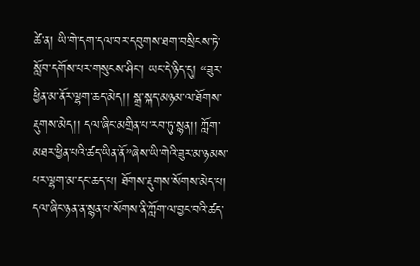ཚེ་ན། ཡི་གེ་དག་དལ་བར་དབུགས་ཐག་བསྲིངས་ཏེ་སློབ་དགོས་པར་གསུངས་ཤིང་། ཡང་དེ་ཉིད་དུ། “ཟུར་ཕྱིན་མ་ནོར་ལྷག་ཆད་མེད།། སྒྲ་སྐད་མཉམ་ལ་ཐོགས་རྡུགས་མེད།། དལ་ཞིང་མགྲིན་པ་རབ་ཏུ་སྙན།། ཀློག་མཐར་ཕྱིན་པའི་ཚད་ཡིན་ནོ”ཞེས་ཡི་གེའི་ཟུར་མ་ཉམས་པར་ལྷག་མ་དང་ཆད་པ། ཐོགས་རྡུགས་སོགས་མེད་པ། དལ་ཞིང་ཉན་ན་སྙན་པ་སོགས་ནི་ཀློག་ལ་བྱང་བའི་ཚད་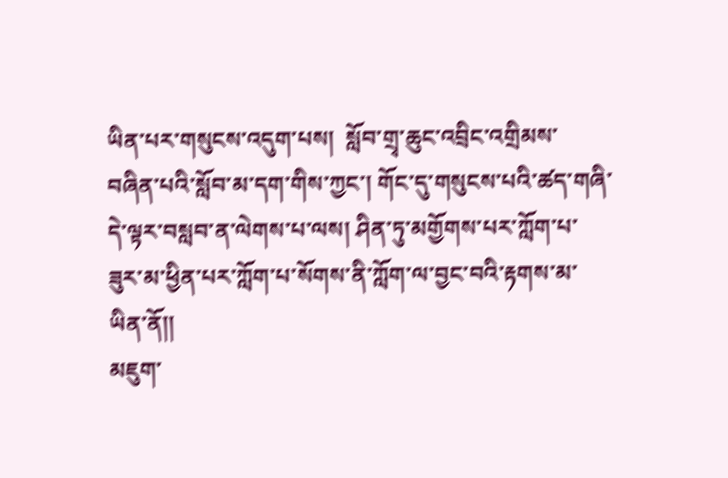ཡིན་པར་གསུངས་འདུག་པས།  སློབ་གྲྭ་ཆུང་འབྲིང་འགྲིམས་བཞིན་པའི་སློབ་མ་དག་གིས་ཀྱང་། གོང་དུ་གསུངས་པའི་ཚད་གཞི་དེ་ལྟར་བསླབ་ན་ལེགས་པ་ལས། ཤིན་ཏུ་མགྱོགས་པར་ཀློག་པ་ཟུར་མ་ཕྱིན་པར་ཀློག་པ་སོགས་ནི་ཀློག་ལ་བྱང་བའི་རྟགས་མ་ཡིན་ནོ།།
མཇུག་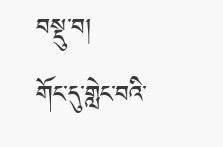བསྡུ་བ།
གོང་དུ་གླེང་བའི་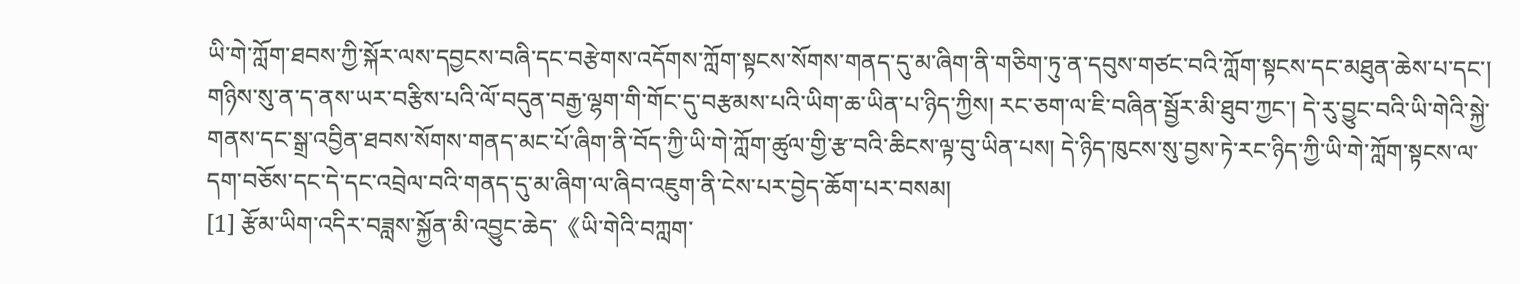ཡི་གེ་ཀློག་ཐབས་ཀྱི་སྐོར་ལས་དབྱངས་བཞི་དང་བརྩེགས་འདོགས་ཀློག་སྟངས་སོགས་གནད་དུ་མ་ཞིག་ནི་གཅིག་ཏུ་ན་དབུས་གཙང་བའི་ཀློག་སྟངས་དང་མཐུན་ཆེས་པ་དང་། གཉིས་སུ་ན་ད་ནས་ཡར་བརྩིས་པའི་ལོ་བདུན་བརྒྱ་ལྷག་གི་གོང་དུ་བརྩམས་པའི་ཡིག་ཆ་ཡིན་པ་ཉིད་ཀྱིས། རང་ཅག་ལ་ཇི་བཞིན་སྦྱོར་མི་ཐུབ་ཀྱང་། དེ་རུ་བྱུང་བའི་ཡི་གེའི་སྐྱེ་གནས་དང་སྒྲ་འབྱིན་ཐབས་སོགས་གནད་མང་པོ་ཞིག་ནི་བོད་ཀྱི་ཡི་གེ་ཀློག་ཚུལ་གྱི་རྩ་བའི་ཆིངས་ལྟ་བུ་ཡིན་པས། དེ་ཉིད་ཁུངས་སུ་བྱས་ཏེ་རང་ཉིད་ཀྱི་ཡི་གེ་ཀློག་སྟངས་ལ་དག་བཅོས་དང་དེ་དང་འབྲེལ་བའི་གནད་དུ་མ་ཞིག་ལ་ཞིབ་འཇུག་ནི་ངེས་པར་བྱེད་ཆོག་པར་བསམ།
[1] རྩོམ་ཡིག་འདིར་བཟླས་སྐྱོན་མི་འབྱུང་ཆེད་《ཡི་གེའི་བཀླག་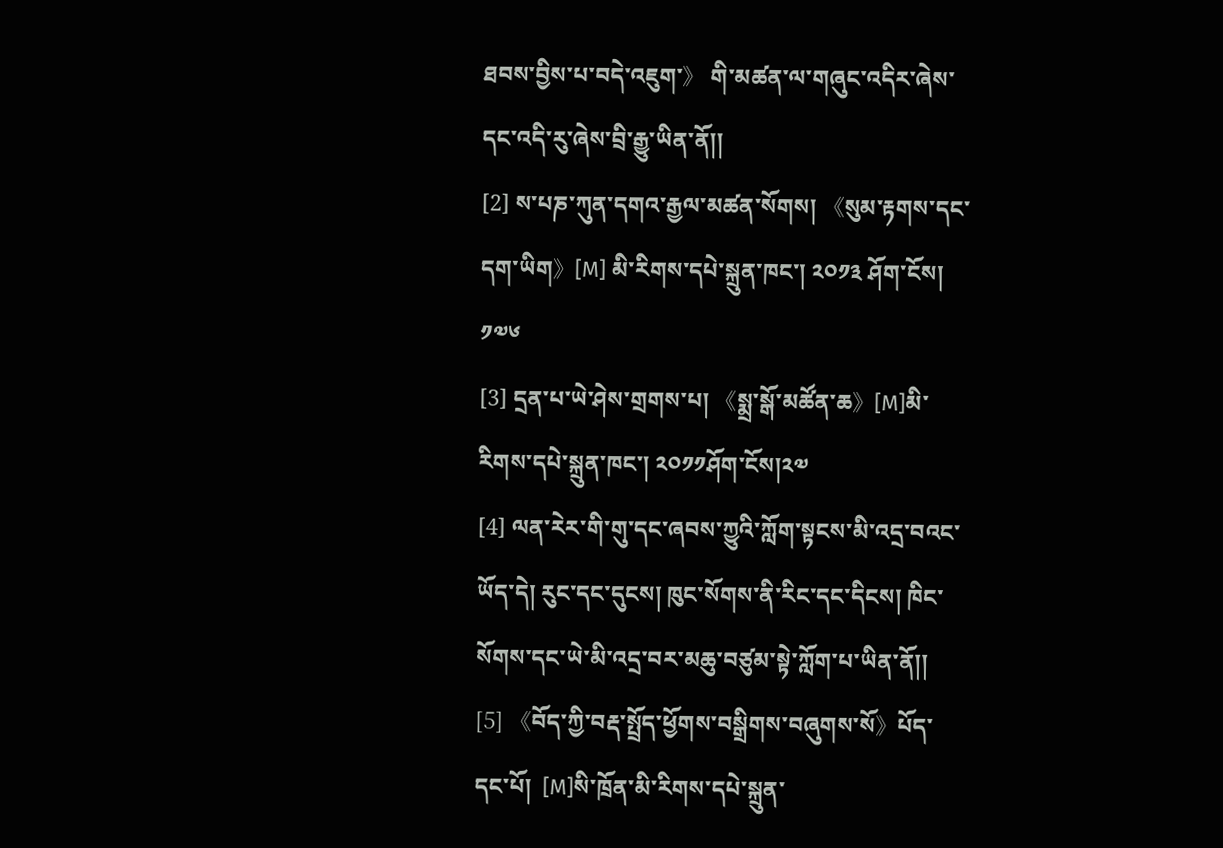ཐབས་བྱིས་པ་བདེ་འཇུག་》 གི་མཚན་ལ་གཞུང་འདིར་ཞེས་དང་འདི་རུ་ཞེས་བྲི་རྒྱུ་ཡིན་ནོ།།
[2] ས་པཎ་ཀུན་དགའ་རྒྱལ་མཚན་སོགས། 《སུམ་རྟགས་དང་དག་ཡིག》[M] མི་རིགས་དཔེ་སྐྲུན་ཁང་། ༢༠༡༣ ཤོག་ངོས། ༡༧༦
[3] དྲན་པ་ཡེ་ཤེས་གྲགས་པ། 《སྨྲ་སྒོ་མཚོན་ཆ》[M]མི་རིགས་དཔེ་སྐྲུན་ཁང་། ༢༠༡༡ཤོག་ངོས།༢༧
[4] ལན་རེར་གི་གུ་དང་ཞབས་ཀྱུའི་ཀློག་སྟངས་མི་འདྲ་བའང་ཡོད་དེ། རུང་དང་དུངས། ཁུང་སོགས་ནི་རིང་དང་དིངས། ཁིང་སོགས་དང་ཡེ་མི་འདྲ་བར་མཆུ་བཙུམ་སྟེ་ཀློག་པ་ཡིན་ནོ།།
[5] 《བོད་ཀྱི་བརྡ་སྤྲོད་ཕྱོགས་བསྒྲིགས་བཞུགས་སོ》པོད་དང་པོ།  [M]སི་ཁྲོན་མི་རིགས་དཔེ་སྐྲུན་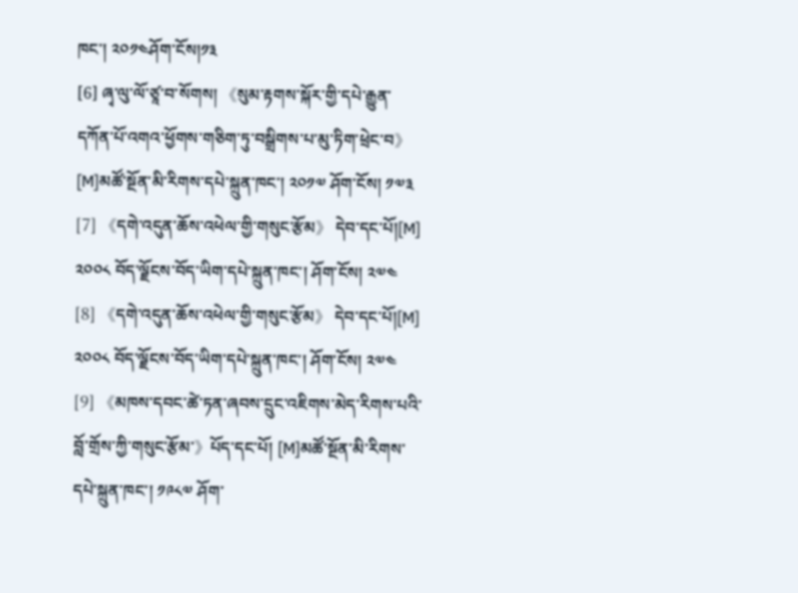ཁང་། ༢༠༡༤ཤོག་ངོས།༡༣
[6] ཞྭ་ལུ་ལོ་ཙཱ་བ་སོགས། 《སུམ་རྟགས་སྐོར་གྱི་དཔེ་རྒྱུན་དཀོན་པོ་འགའ་ཕྱོགས་གཅིག་ཏུ་བསྒྲིགས་པ་མུ་ཏིག་ཕྲེང་བ》[M]མཚོ་སྔོན་མི་རིགས་དཔེ་སྐྲུན་ཁང་། ༢༠༡༧ ཤོག་ངོས། ༡༧༣
[7] 《དགེ་འདུན་ཆོས་འཕེལ་གྱི་གསུང་རྩོམ》 དེབ་དང་པོ།[M] ༢༠༠༨ བོད་ལྗོངས་བོད་ཡིག་དཔེ་སྐྲུན་ཁང་། ཤོག་ངོས། ༢༧༤
[8] 《དགེ་འདུན་ཆོས་འཕེལ་གྱི་གསུང་རྩོམ》 དེབ་དང་པོ།[M] ༢༠༠༨ བོད་ལྗོངས་བོད་ཡིག་དཔེ་སྐྲུན་ཁང་། ཤོག་ངོས། ༢༧༤
[9] 《མཁས་དབང་ཚེ་ཏན་ཞབས་དྲུང་འཇིགས་མེད་རིགས་པའི་བློ་གྲོས་ཀྱི་གསུང་རྩོམ་》པོད་དང་པོ། [M]མཚོ་སྔོན་མི་རིགས་དཔེ་སྐྲུན་ཁང་། ༡༩༨༧ ཤོག་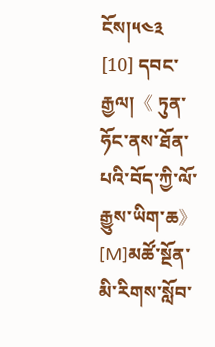ངོས།༥༤༣
[10] དབང་རྒྱལ།《 ཏུན་ཧོང་ནས་ཐོན་པའི་བོད་ཀྱི་ལོ་རྒྱུས་ཡིག་ཆ》[M]མཚོ་སྔོན་མི་རིགས་སློབ་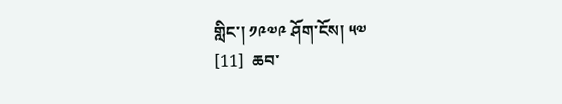གླིང་། ༡༩༧༩ ཤོག་ངོས། ༥༧
[11]  ཆབ་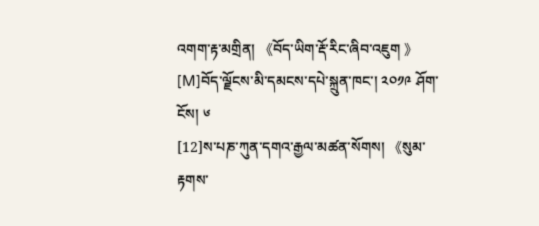འགག་རྟ་མགྲིན། 《བོད་ཡིག་རྡོ་རིང་ཞིབ་འཇུག 》[M]བོད་ལྗོངས་མི་དམངས་དཔེ་སྐྲུན་ཁང་། ༢༠༡༩ ཤོག་ངོས། ༦
[12]ས་པཎ་ཀུན་དགའ་རྒྱལ་མཚན་སོགས། 《སུམ་རྟགས་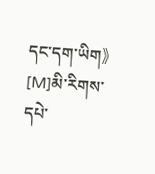དང་དག་ཡིག》[M]མི་རིགས་དཔེ་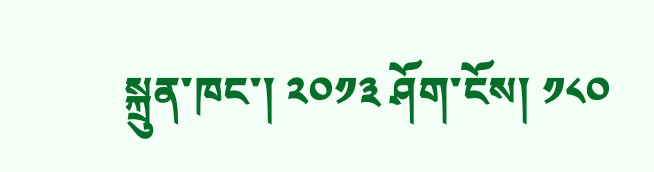སྐྲུན་ཁང་། ༢༠༡༣ ཤོག་ངོས། ༡༨༠